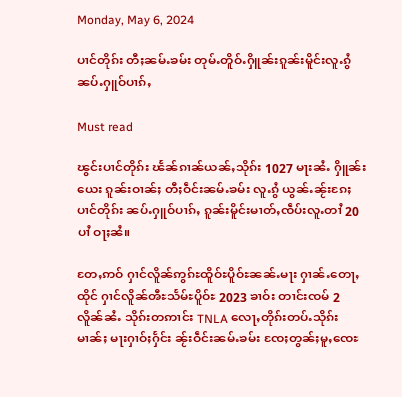Monday, May 6, 2024

ပၢင်တိုၵ်း တီႈၼမ်ႉၶမ်း တုမ်ႉတိူဝ်ႉႁိူၼ်းၵူၼ်းမိူင်းလူႉၵွႆ ၼပ်ႉႁူဝ်ပၢၵ်ႇ

Must read

ၽွင်းပၢင်တိုၵ်း ၽႅၼ်ၵၢၼ်ယၼ်ႇသိုၵ်း 1027 မႃးၼႆႉ ႁိူၼ်းယေး ၵူၼ်းဝၢၼ်ႈ တီႈဝဵင်းၼမ်ႉၶမ်း လူႉၵွႆ ယွၼ်ႉၼႂ်းၵႄႈပၢင်တိုၵ်း ၼပ်ႉႁူဝ်ပၢၵ်ႇ ၵူၼ်းမိူင်းမၢတ်ႇၸဵပ်းလူႉတၢႆ 20 ပၢႆ ဝႃႈၼႆ။

တႄႇဢဝ် ႁၢင်လိူၼ်ဢွၵ်ႊထိူဝ်ႊပိူဝ်ႊၼၼ်ႉမႃး ႁၢၼ်ႉတေႃႇထိုင် ႁၢင်လိူၼ်ၻီႊသႅမ်ႊပိူဝ်ႊ 2023 ၶၢဝ်း တၢင်းၸမ် 2 လိူၼ်ၼႆႉ သိုၵ်းတဢၢင်း TNLA လေႃႇတိုၵ်းတပ်ႉသိုၵ်းမၢၼ်ႈ မႃးႁၢဝ်ႈႁႅင်း ၼႂ်းဝဵင်းၼမ်ႉၶမ်း ၸႄႈတွၼ်ႈမူႇၸေႊ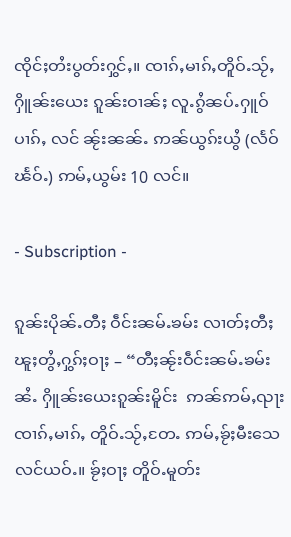ၸိုင်ႈတႆးပွတ်းႁွင်ႇ။ ၸၢၵ်ႇမၢၵ်ႇတိူဝ်ႉသႂ်ႇ ႁိူၼ်းယေး ၵူၼ်းဝၢၼ်ႈ လူႉၵွႆၼပ်ႉႁူဝ်ပၢၵ်ႇ လင် ၼႂ်းၼၼ်ႉ ဢၼ်ယွၵ်းယွႆ (လႅဝ်ၽႅဝ်ႉ) ဢမ်ႇယွမ်း 10 လင်။

- Subscription -

ၵူၼ်းပိုၼ်ႉတီႈ ဝဵင်းၼမ်ႉၶမ်း လၢတ်ႈတီႈၽူႈတွႆႇႁွၵ်ႈဝႃႈ – “တီႈၼႂ်းဝဵင်းၼမ်ႉၶမ်းၼႆႉ ႁိူၼ်းယေးၵူၼ်းမိူင်း  ဢၼ်ဢမ်ႇၺႃးၸၢၵ်ႇမၢၵ်ႇ တိူဝ်ႉသႂ်ႇတႄႉ ဢမ်ႇၶႂ်ႈမီးသေလင်ယဝ်ႉ။ ၶႂ်ႈဝႃႈ တိူဝ်ႉမူတ်း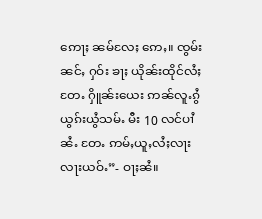ဢေႃႈ ၼမ်လႄႈ ဢေႇ။ ၸွမ်းၼင်ႇ ႁဝ်း ၶႃႈ ယိုၼ်းထိုင်လႆႈတႄႉ ႁိူၼ်းယေး ဢၼ်လူႉၵွႆယွၵ်းယွႆသမ်ႉ မီး 10 လင်ပၢႆ ၼႆႉ တႄႉ ဢမ်ႇယူႇလႆႈလႃးလႃးယဝ်ႉ”- ဝႃႈၼႆ။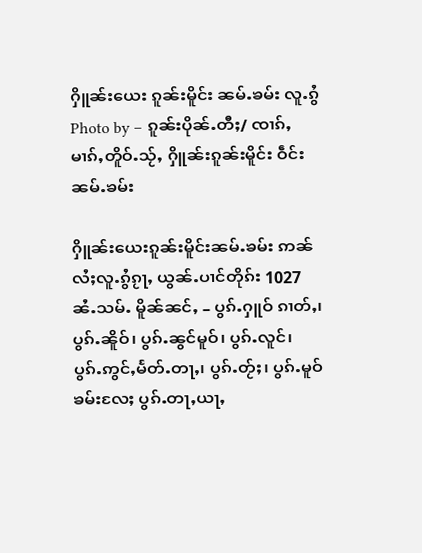ႁိူၼ်းယေး ၵူၼ်းမိူင်း ၼမ်ႉၶမ်း လူႉၵွႆ
Photo by – ၵူၼ်းပိုၼ်ႉတီႈ/ ၸၢၵ်ႇမၢၵ်ႇတိူဝ်ႉသႂ်ႇ ႁိူၼ်းၵူၼ်းမိူင်း ဝဵင်းၼမ်ႉၶမ်း

ႁိူၼ်းယေးၵူၼ်းမိူင်းၼမ်ႉၶမ်း ဢၼ်လႆႈလူႉၵွႆၵႂႃႇ ယွၼ်ႉပၢင်တိုၵ်း 1027 ၼႆႉသမ်ႉ မိူၼ်ၼင်ႇ – ပွၵ်ႉႁူဝ် ၵၢတ်ႇ၊ ပွၵ်ႉၼိူဝ်၊ ပွၵ်ႉၼွင်မူဝ်၊ ပွၵ်ႉလူင်၊ ပွၵ်ႉဢွင်ႇမႅတ်ႉတႃႇ၊ ပွၵ်ႉတႂ်ႈ၊ ပွၵ်ႉမူဝ်ၶမ်းလႄႈ ပွၵ်ႉတႃႇယႃႇ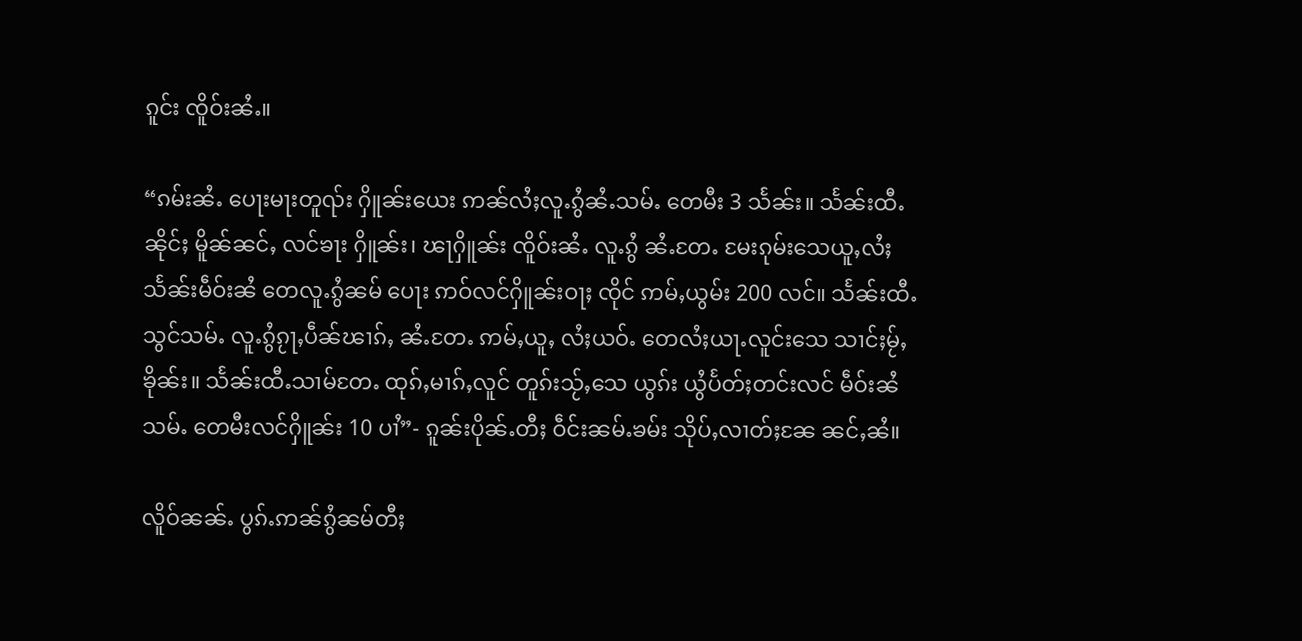ၵူင်း ၸိူဝ်းၼႆႉ။

“ၵမ်းၼႆႉ ပေႃးမႃးတူၺ်း ႁိူၼ်းယေး ဢၼ်လႆႈလူႉၵွႆၼႆႉသမ်ႉ တေမီး 3 သႅၼ်း။ သႅၼ်းထီႉၼိုင်ႈ မိူၼ်ၼင်ႇ လင်ၶႃး ႁိူၼ်း၊ ၽႃႁိူၼ်း ၸိူဝ်းၼႆႉ လူႉၵွႆ ၼႆႉတႄႉ မႄးၵုမ်းသေယူႇလႆႈ သႅၼ်းမဵဝ်းၼႆ တေလူႉၵွႆၼမ် ပေႃး ဢဝ်လင်ႁိူၼ်းဝႃႈ ၸိုင် ဢမ်ႇယွမ်း 200 လင်။ သႅၼ်းထီႉသွင်သမ်ႉ လူႉၵွႆၵႂႃႇပဵၼ်ၽၢၵ်ႇ ၼႆႉတႄႉ ဢမ်ႇယူႇ လႆႈယဝ်ႉ တေလႆႈယႃႉလူင်းသေ သၢင်ႈမႂ်ႇၶိုၼ်း။ သႅၼ်းထီႉသၢမ်တႄႉ ထုၵ်ႇမၢၵ်ႇလူင် တူၵ်းသႂ်ႇသေ ယွၵ်း ယွႆပႅတ်ႈတင်းလင် မဵဝ်းၼႆသမ်ႉ တေမီးလင်ႁိူၼ်း 10 ပၢႆ”- ၵူၼ်းပိုၼ်ႉတီႈ ဝဵင်းၼမ်ႉၶမ်း သိုပ်ႇလၢတ်ႈၼႄ ၼင်ႇၼႆ။

လိူဝ်ၼၼ်ႉ ပွၵ်ႉဢၼ်ၵွႆၼမ်တီႈ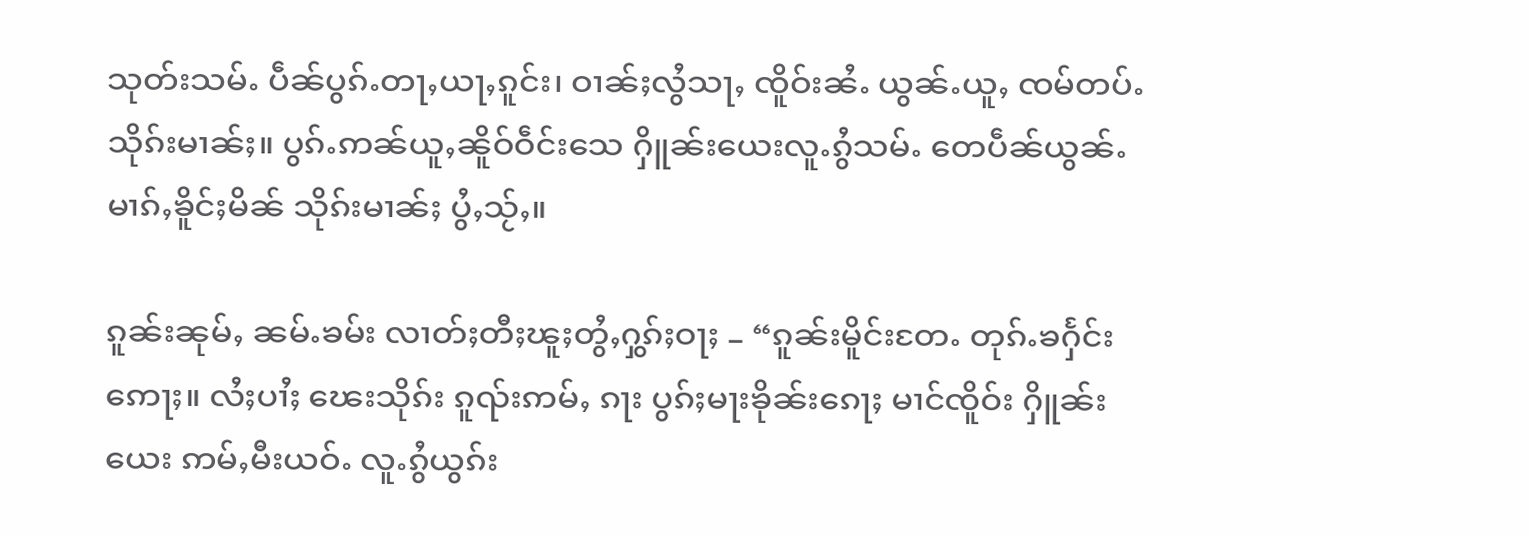သုတ်းသမ်ႉ ပဵၼ်ပွၵ်ႉတႃႇယႃႇၵူင်း၊ ဝၢၼ်ႈလွႆသႃႇ ၸိူဝ်းၼႆႉ ယွၼ်ႉယူႇ ၸမ်တပ်ႉသိုၵ်းမၢၼ်ႈ။ ပွၵ်ႉဢၼ်ယူႇၼိူဝ်ဝဵင်းသေ ႁိူၼ်းယေးလူႉၵွႆသမ်ႉ တေပဵၼ်ယွၼ်ႉမၢၵ်ႇၶိူင်ႈမိၼ် သိုၵ်းမၢၼ်ႈ ပွႆႇသႂ်ႇ။

ၵူၼ်းၼုမ်ႇ ၼမ်ႉၶမ်း လၢတ်ႈတီႈၽူႈတွႆႇႁွၵ်ႈဝႃႈ – “ၵူၼ်းမိူင်းတႄႉ တုၵ်ႉၶႁႅင်းဢေႃႈ။ လႆႈပၢႆႈ ၽေးသိုၵ်း ၵူၺ်းဢမ်ႇ ၵႃး ပွၵ်ႈမႃးၶိုၼ်းၵေႃႈ မၢင်ၸိူဝ်း ႁိူၼ်းယေး ဢမ်ႇမီးယဝ်ႉ လူႉၵွႆယွၵ်း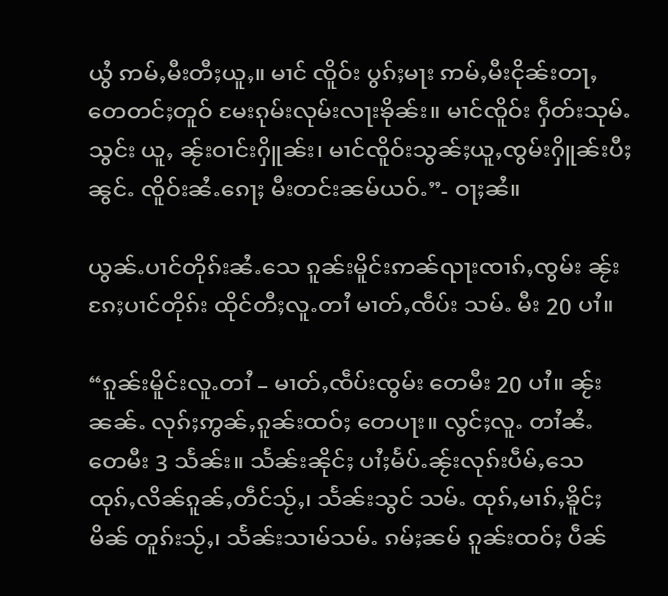ယွႆ ဢမ်ႇမီးတီႈယူႇ။ မၢင် ၸိူဝ်း ပွၵ်ႈမႃး ဢမ်ႇမီးငိုၼ်းတႃႇတေတင်ႈတူဝ် မႄးၵုမ်းလုမ်းလႃးၶိုၼ်း။ မၢင်ၸိူဝ်း ႁဵတ်းသုမ်ႉသွင်း ယူႇ ၼႂ်းဝၢင်းႁိူၼ်း၊ မၢင်ၸိူဝ်းသွၼ်ႈယူႇၸွမ်းႁိူၼ်းပီႈၼွင်ႉ ၸိူဝ်းၼႆႉၵေႃႈ မီးတင်းၼမ်ယဝ်ႉ”- ဝႃႈၼႆ။

ယွၼ်ႉပၢင်တိုၵ်းၼႆႉသေ ၵူၼ်းမိူင်းဢၼ်ၺႃးၸၢၵ်ႇၸွမ်း ၼႂ်းၵႄႈပၢင်တိုၵ်း ထိုင်တီႈလူႉတၢႆ မၢတ်ႇၸဵပ်း သမ်ႉ မီး 20 ပၢႆ။

“ၵူၼ်းမိူင်းလူႉတၢႆ – မၢတ်ႇၸဵပ်းၸွမ်း တေမီး 20 ပၢႆ။ ၼႂ်းၼၼ်ႉ လုၵ်ႈဢွၼ်ႇၵူၼ်းထဝ်ႈ တေပႃး။ လွင်ႈလူႉ တၢႆၼႆႉ တေမီး 3 သႅၼ်း။ သႅၼ်းၼိုင်ႈ ပၢႆႈမႅပ်ႉၼႂ်းလုၵ်းပဵမ်ႇသေ ထုၵ်ႇလိၼ်ၵူၼ်ႇတဵင်သႂ်ႇ၊ သႅၼ်းသွင် သမ်ႉ ထုၵ်ႇမၢၵ်ႇၶိူင်ႈမိၼ် တူၵ်းသႂ်ႇ၊ သႅၼ်းသၢမ်သမ်ႉ ၵမ်ႈၼမ် ၵူၼ်းထဝ်ႈ ပဵၼ်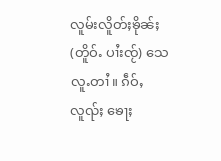လူမ်းလိူတ်ႈၶိုၼ်ႈ (တိူဝ်ႉ ပၢႆးၸႂ်) သေ လူႉတၢႆ။ ၵဵဝ်ႇလူၺ်ႈ ၶေႃႈ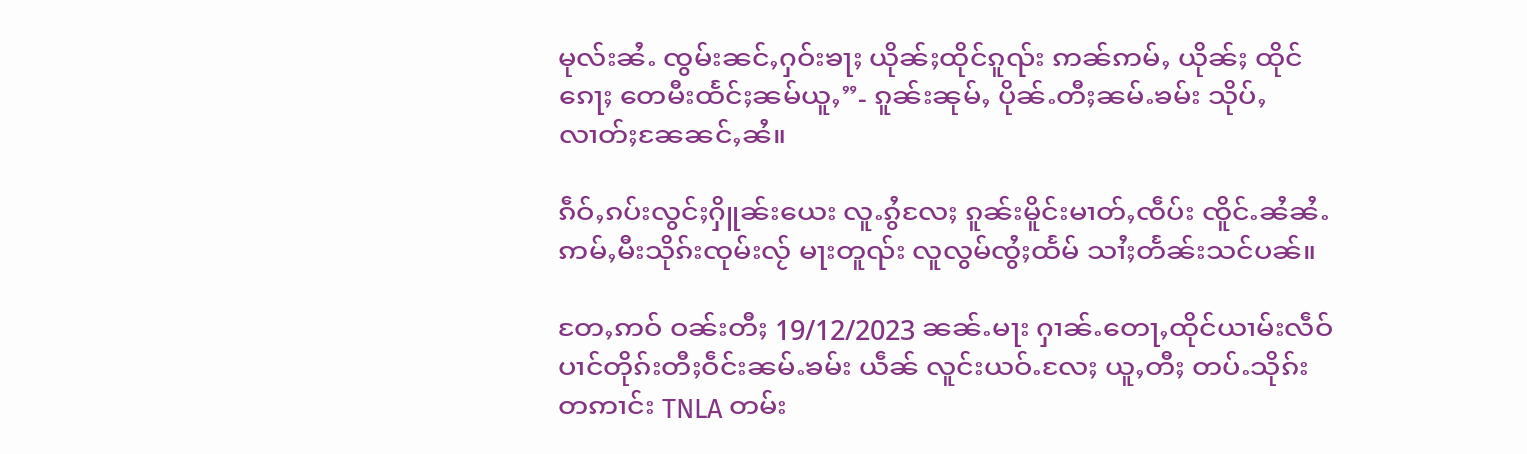မုလ်းၼႆႉ ၸွမ်းၼင်ႇႁဝ်းၶႃႈ ယိုၼ်ႈထိုင်ၵူၺ်း ဢၼ်ဢမ်ႇ ယိုၼ်ႈ ထိုင်ၵေႃႈ တေမီးထႅင်ႈၼမ်ယူႇ”- ၵူၼ်းၼုမ်ႇ ပိုၼ်ႉတီႈၼမ်ႉၶမ်း သိုပ်ႇလၢတ်ႈၼႄၼင်ႇၼႆ။

ၵဵဝ်ႇၵပ်းလွင်ႈႁိူၼ်းယေး လူႉၵွႆလႄႈ ၵူၼ်းမိူင်းမၢတ်ႇၸဵပ်း ၸိူင်ႉၼႆၼႆႉ ဢမ်ႇမီးသိုၵ်းၸုမ်းလႂ် မႃးတူၺ်း လူလွမ်ၸွႆႈထႅမ် သၢႆႈတႅၼ်းသင်ပၼ်။

တႄႇဢဝ် ဝၼ်းတီႈ 19/12/2023 ၼၼ်ႉမႃး ႁၢၼ်ႉတေႃႇထိုင်ယၢမ်းလဵဝ် ပၢင်တိုၵ်းတီႈဝဵင်းၼမ်ႉၶမ်း ယဵၼ် လူင်းယဝ်ႉလႄႈ ယူႇတီႈ တပ်ႉသိုၵ်းတဢၢင်း TNLA တမ်း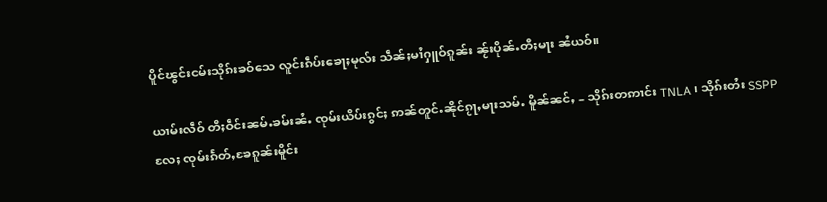ပိူင်ၽွင်းငမ်းသိုၵ်းၶဝ်သေ လူင်းၵဵပ်းၶေႃႈမုလ်း သဵၼ်ႈမၢႆႁူဝ်ၵူၼ်း ၼႂ်းပိုၼ်ႉတီႈမႃး ၼႆယဝ်။

ယၢမ်းလဵဝ် တီႈဝဵင်းၼမ်ႉၶမ်းၼႆႉ ၸုမ်းယိပ်းၵွင်ႈ ဢၼ်တူင်ႉၼိုင်ၵႂႃႇမႃးသမ်ႉ မိူၼ်ၼင်ႇ – သိုၵ်းတဢၢင်း TNLA ၊ သိုၵ်းတႆး SSPP လႄႈ ၸုမ်းၵႅတ်ႇၶႄၵူၼ်းမိူင်း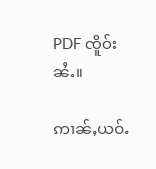PDF ၸိူဝ်းၼႆႉ။

ဢၢၼ်ႇယဝ်ႉ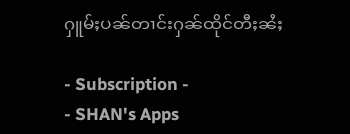ႁူမ်ႈပၼ်တၢင်းႁၼ်ထိုင်တီႈၼႆႈ

- Subscription -
- SHAN's Apps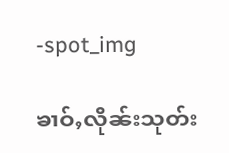-spot_img

ၶၢဝ်ႇလိုၼ်းသုတ်း